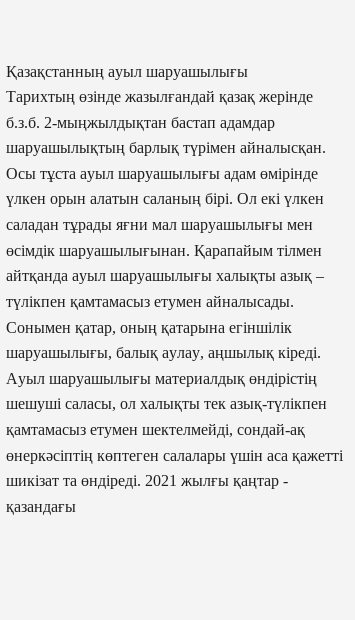Қазақстанның ауыл шаруашылығы
Тарихтың өзінде жазылғандай қазақ жерінде б.з.б. 2-мыңжылдықтан бастап адамдар шаруашылықтың барлық түрімен айналысқан. Осы тұста ауыл шаруашылығы адам өмірінде үлкен орын алатын саланың бірі. Ол екі үлкен саладан тұрады яғни мал шаруашылығы мен өсімдік шаруашылығынан. Қарапайым тілмен айтқанда ауыл шаруашылығы халықты азық – түлікпен қамтамасыз етумен айналысады. Сонымен қатар, оның қатарына егіншілік шаруашылығы, балық аулау, аңшылық кіреді.
Ауыл шаруашылығы материалдық өндірістің шешуші саласы, ол халықты тек азық-түлікпен қамтамасыз етумен шектелмейді, сондай-ақ өнеркәсіптің көптеген салалары үшін аса қажетті шикізат та өндіреді. 2021 жылғы қаңтар - қазандағы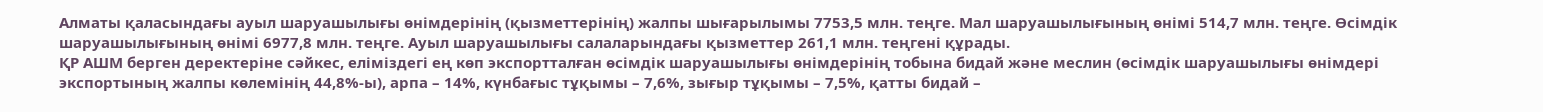Алматы қаласындағы ауыл шаруашылығы өнімдерінің (қызметтерінің) жалпы шығарылымы 7753,5 млн. теңге. Мал шаруашылығының өнімі 514,7 млн. теңге. Өсімдік шаруашылығының өнімі 6977,8 млн. теңге. Ауыл шаруашылығы салаларындағы қызметтер 261,1 млн. теңгені құрады.
ҚР АШМ берген деректеріне сәйкес, еліміздегі ең көп экспортталған өсімдік шаруашылығы өнімдерінің тобына бидай және меслин (өсімдік шаруашылығы өнімдері экспортының жалпы көлемінің 44,8%-ы), арпа – 14%, күнбағыс тұқымы – 7,6%, зығыр тұқымы – 7,5%, қатты бидай –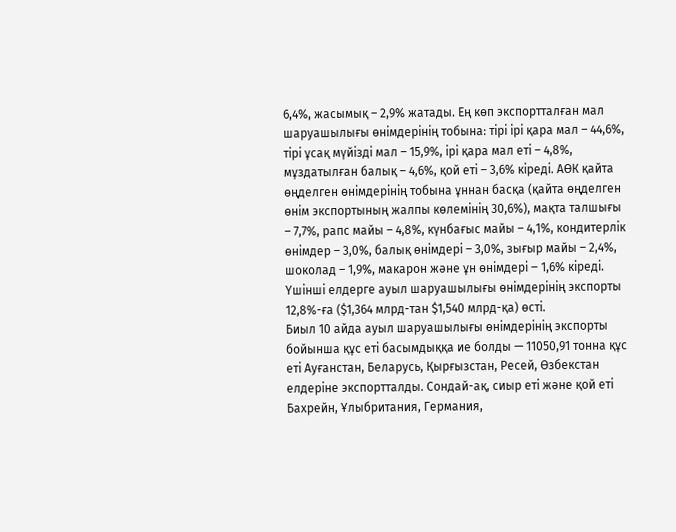6,4%, жасымық – 2,9% жатады. Ең көп экспортталған мал шаруашылығы өнімдерінің тобына: тірі ірі қара мал – 44,6%, тірі ұсақ мүйізді мал – 15,9%, ірі қара мал еті – 4,8%, мұздатылған балық – 4,6%, қой еті – 3,6% кіреді. АӨК қайта өңделген өнімдерінің тобына ұннан басқа (қайта өңделген өнім экспортының жалпы көлемінің 30,6%), мақта талшығы – 7,7%, рапс майы – 4,8%, күнбағыс майы – 4,1%, кондитерлік өнімдер – 3,0%, балық өнімдері – 3,0%, зығыр майы – 2,4%, шоколад – 1,9%, макарон және ұн өнімдері ‒ 1,6% кіреді. Үшінші елдерге ауыл шаруашылығы өнімдерінің экспорты 12,8%-ға ($1,364 млрд-тан $1,540 млрд-қа) өсті.
Биыл 10 айда ауыл шаруашылығы өнімдерінің экспорты бойынша құс еті басымдыққа ие болды — 11050,91 тонна құс еті Ауғанстан, Беларусь, Қырғызстан, Ресей, Өзбекстан елдеріне экспортталды. Сондай-ақ, сиыр еті және қой еті Бахрейн, Ұлыбритания, Германия,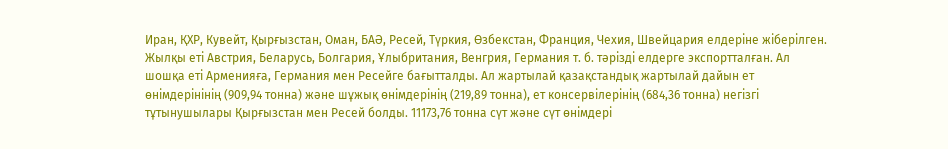Иран, ҚХР, Кувейт, Қырғызстан, Оман, БАӘ, Ресей, Түркия, Өзбекстан, Франция, Чехия, Швейцария елдеріне жіберілген. Жылқы еті Австрия, Беларусь, Болгария, Ұлыбритания, Венгрия, Германия т. б. тәрізді елдерге экспортталған. Ал шошқа еті Арменияға, Германия мен Ресейге бағытталды. Ал жартылай қазақстандық жартылай дайын ет өнімдерінінің (909,94 тонна) және шұжық өнімдерінің (219,89 тонна), ет консервілерінің (684,36 тонна) негізгі тұтынушылары Қырғызстан мен Ресей болды. 11173,76 тонна сүт және сүт өнімдері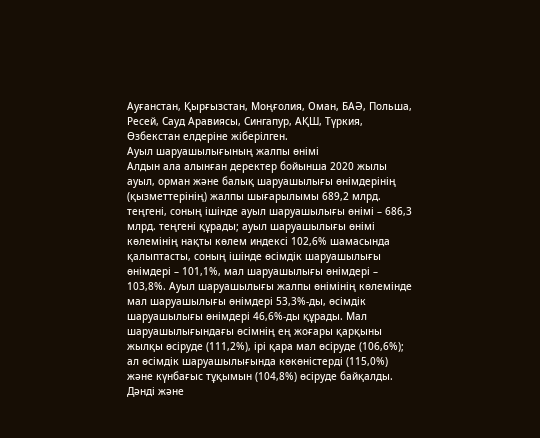Ауғанстан, Қырғызстан, Моңғолия, Оман, БАӘ, Польша, Ресей, Сауд Аравиясы, Сингапур, АҚШ, Түркия, Өзбекстан елдеріне жіберілген.
Ауыл шаруашылығының жалпы өнімі
Алдын ала алынған деректер бойынша 2020 жылы ауыл, орман және балық шаруашылығы өнімдерінің (қызметтерінің) жалпы шығарылымы 689,2 млрд. теңгені, соның ішінде ауыл шаруашылығы өнімі – 686,3 млрд. теңгені құрады; ауыл шаруашылығы өнімі көлемінің нақты көлем индексі 102,6% шамасында қалыптасты, соның ішінде өсімдік шаруашылығы өнімдері – 101,1%, мал шаруашылығы өнімдері – 103,8%. Ауыл шаруашылығы жалпы өнімінің көлемінде мал шаруашылығы өнімдері 53,3%-ды, өсімдік шаруашылығы өнімдері 46,6%-ды құрады. Мал шаруашылығындағы өсімнің ең жоғары қарқыны жылқы өсіруде (111,2%), ірі қара мал өсіруде (106,6%); ал өсімдік шаруашылығында көкөністерді (115,0%) және күнбағыс тұқымын (104,8%) өсіруде байқалды. Дәнді және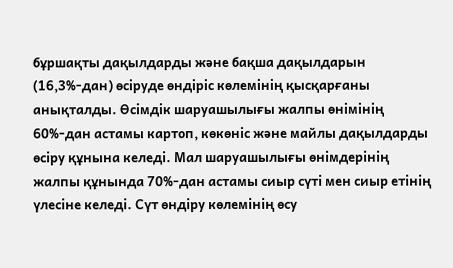бұршақты дақылдарды және бақша дақылдарын (16,3%-дан) өсіруде өндіріс көлемінің қысқарғаны анықталды. Өсімдік шаруашылығы жалпы өнімінің 60%-дан астамы картоп, көкөніс және майлы дақылдарды өсіру құнына келеді. Мал шаруашылығы өнімдерінің жалпы құнында 70%-дан астамы сиыр сүті мен сиыр етінің үлесіне келеді. Сүт өндіру көлемінің өсу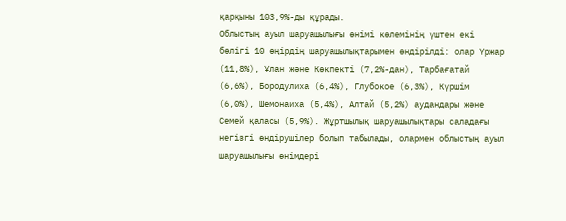қарқыны 103,9%-ды құрады.
Облыстың ауыл шаруашылығы өнімі көлемінің үштен екі бөлігі 10 өңірдің шаруашылықтарымен өндірілді: олар Үржар (11,8%), Ұлан және Көкпекті (7,2%-дан), Тарбағатай (6,6%), Бородулиха (6,4%), Глубокое (6,3%), Күршім (6,0%), Шемонаиха (5,4%), Алтай (5,2%) аудандары және Семей қаласы (5,9%). Жұртшылық шаруашылықтары саладағы негізгі өндірушілер болып табылады, олармен облыстың ауыл шаруашылығы өнімдері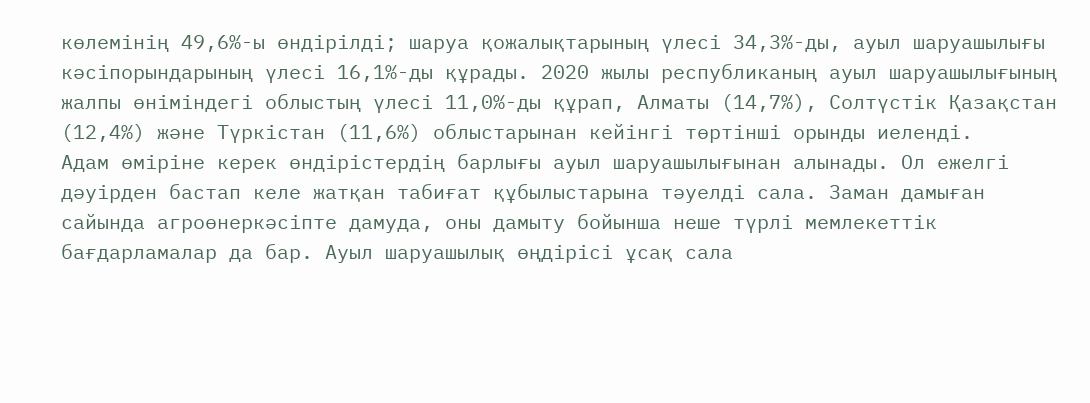көлемінің 49,6%-ы өндірілді; шаруа қожалықтарының үлесі 34,3%-ды, ауыл шаруашылығы кәсіпорындарының үлесі 16,1%-ды құрады. 2020 жылы республиканың ауыл шаруашылығының жалпы өніміндегі облыстың үлесі 11,0%-ды құрап, Алматы (14,7%), Солтүстік Қазақстан (12,4%) және Түркістан (11,6%) облыстарынан кейінгі төртінші орынды иеленді.
Адам өміріне керек өндірістердің барлығы ауыл шаруашылығынан алынады. Ол ежелгі дәуірден бастап келе жатқан табиғат құбылыстарына тәуелді сала. Заман дамыған сайында агроөнеркәсіпте дамуда, оны дамыту бойынша неше түрлі мемлекеттік бағдарламалар да бар. Ауыл шаруашылық өңдірісі ұсақ сала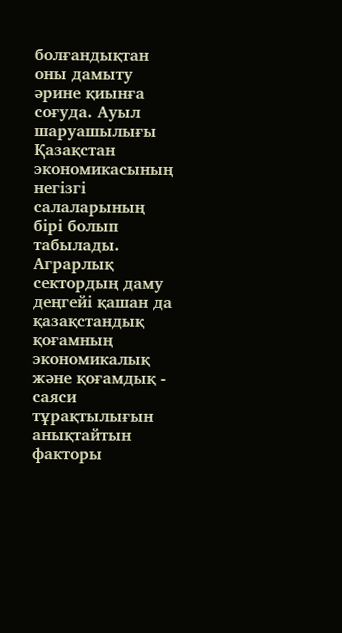болғандықтан оны дамыту әрине қиынға соғуда. Ауыл шаруашылығы Қазақстан экономикасының негізгі салаларының бірі болып табылады. Аграрлық сектордың даму деңгейі қашан да қазақстандық қоғамның экономикалық жəне қоғамдық - саяси тұрақтылығын анықтайтын факторы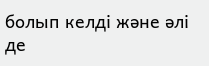болып келді жəне əлі де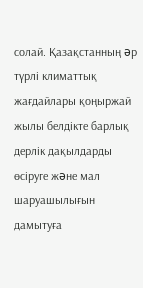солай. Қазақстанның əр түрлі климаттық жағдайлары қоңыржай жылы белдікте барлық дерлік дақылдарды өсіруге жəне мал шаруашылығын дамытуға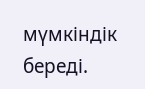мүмкіндік береді.